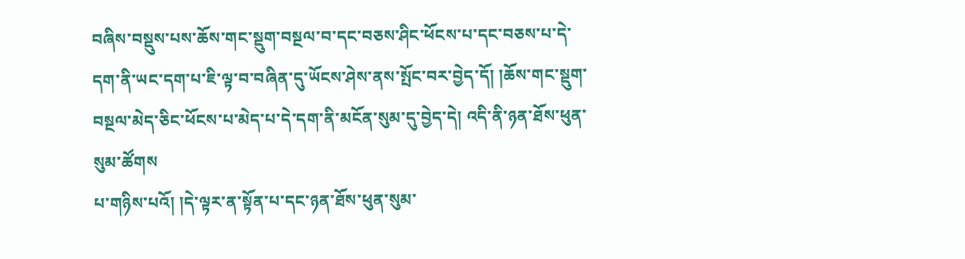བཞིས་བསྡུས་པས་ཆོས་གང་སྡུག་བསྔལ་བ་དང་བཅས་ཤིང་ཕོངས་པ་དང་བཅས་པ་དེ་དག་ནི་ཡང་དག་པ་ཇི་ལྟ་བ་བཞིན་དུ་ཡོངས་ཤེས་ནས་སྤོང་བར་བྱེད་དོ། །ཆོས་གང་སྡུག་བསྔལ་མེད་ཅིང་ཕོངས་པ་མེད་པ་དེ་དག་ནི་མངོན་སུམ་དུ་བྱེད་དེ། འདི་ནི་ཉན་ཐོས་ཕུན་སུམ་ཚོགས
པ་གཉིས་པའོ། །དེ་ལྟར་ན་སྟོན་པ་དང་ཉན་ཐོས་ཕུན་སུམ་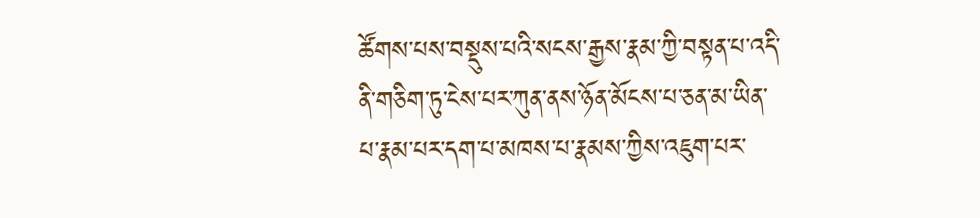ཚོགས་པས་བསྡུས་པའི་སངས་རྒྱས་རྣམ་ཀྱི་བསྟན་པ་འདི་ནི་གཅིག་ཏུ་ངེས་པར་ཀུན་ནས་ཉོན་མོངས་པ་ཅན་མ་ཡིན་པ་རྣམ་པར་དག་པ་མཁས་པ་རྣམས་ཀྱིས་འཇུག་པར་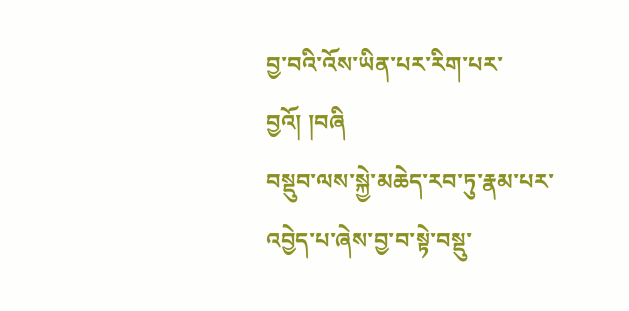བྱ་བའི་འོས་ཡིན་པར་རིག་པར་བྱའོ། །བཞི
བསྡུབ་ལས་སྐྱེ་མཆེད་རབ་ཏུ་རྣམ་པར་འབྱེད་པ་ཞེས་བྱ་བ་སྟེ་བསྡུ་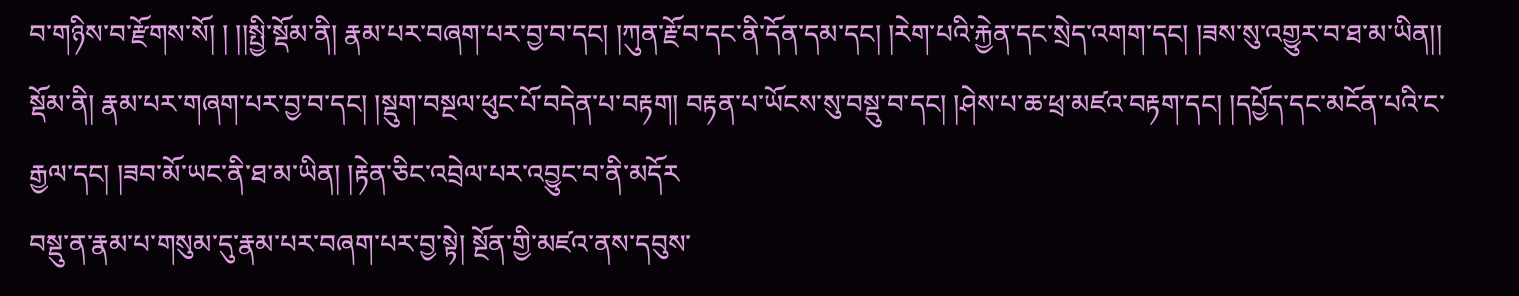བ་གཉིས་བ་རྫོགས་སོ། ། །།སྤྱི་སྡོམ་ནི། རྣམ་པར་བཞག་པར་བྱ་བ་དང། །ཀུན་རྗོ་བ་དང་ནི་དོན་དམ་དང། །རེག་པའི་རྐྱེན་དང་སྲེད་འགག་དང། །ཟས་སུ་འགྱུར་བ་ཐ་མ་ཡིན།།
སྡོམ་ནི། རྣམ་པར་གཞག་པར་བྱ་བ་དང། །སྡུག་བསྔལ་ཕུང་པོ་བདེན་པ་བརྟག། བརྟན་པ་ཡོངས་སུ་བསྡུ་བ་དང། །ཤེས་པ་ཆ་ཕྲ་མཛའ་བརྟག་དང། །དཔྱོད་དང་མངོན་པའི་ང་རྒྱལ་དང། །ཟབ་མོ་ཡང་ནི་ཐ་མ་ཡིན། །རྟེན་ཅིང་འབྲེལ་པར་འབྱུང་བ་ནི་མདོར
བསྡུ་ན་རྣམ་པ་གསུམ་དུ་རྣམ་པར་བཞག་པར་བྱ་སྟེ། སྔོན་གྱི་མཛའ་ནས་དབུས་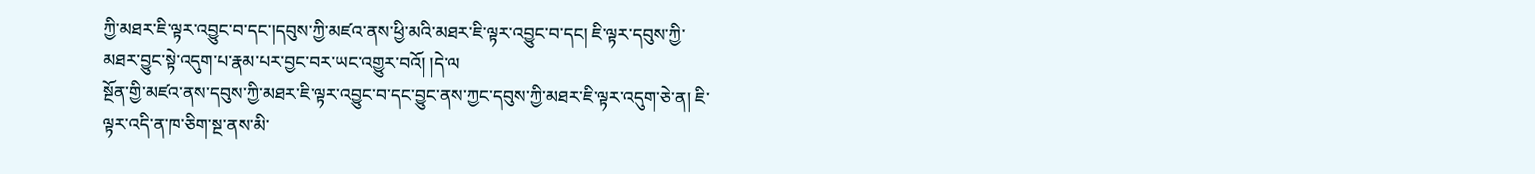ཀྱི་མཐར་ཇི་ལྟར་འབྱུང་བ་དང་།དབུས་ཀྱི་མཛའ་ནས་ཕྱི་མའི་མཐར་ཇི་ལྟར་འབྱུང་བ་དང། ཇི་ལྟར་དབུས་ཀྱི་མཐར་བྱུང་སྟེ་འདུག་པ་རྣམ་པར་བྱང་བར་ཡང་འགྱུར་བའོ། །དེ་ལ
སྔོན་གྱི་མཛའ་ནས་དབུས་ཀྱི་མཐར་ཇི་ལྟར་འབྱུང་བ་དང་བྱུང་ནས་ཀྱང་དབུས་ཀྱི་མཐར་ཇི་ལྟར་འདུག་ཅེ་ན། ཇི་ལྟར་འདི་ན་ཁ་ཅིག་སྔ་ནས་མི་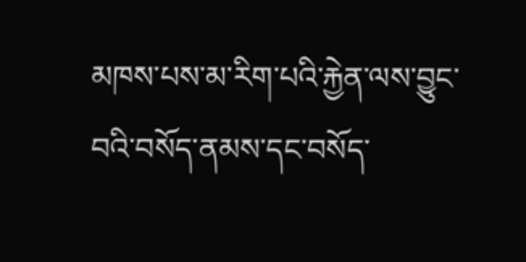མཁས་པས་མ་རིག་པའི་རྐྱེན་ལས་བྱུང་བའི་བསོད་ནམས་དང་བསོད་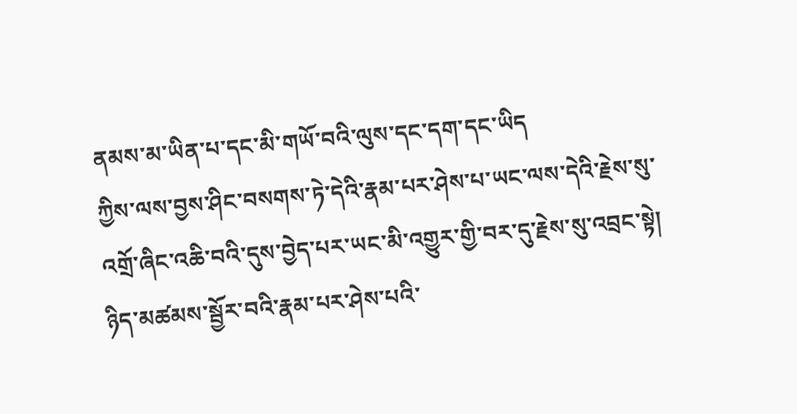ནམས་མ་ཡིན་པ་དང་མི་གཡོ་བའི་ལུས་དང་དག་དང་ཡིད
ཀྱིས་ལས་བྱས་ཤིང་བསགས་ཏེ་དེའི་རྣམ་པར་ཤེས་པ་ཡང་ལས་དེའི་རྗེས་སུ་འགྲོ་ཞིང་འཆི་བའི་དུས་བྱེད་པར་ཡང་མི་འགྱུར་གྱི་བར་དུ་རྗེས་སུ་འབྲང་སྟེ། ཉིད་མཚམས་སྦྱོར་བའི་རྣམ་པར་ཤེས་པའི་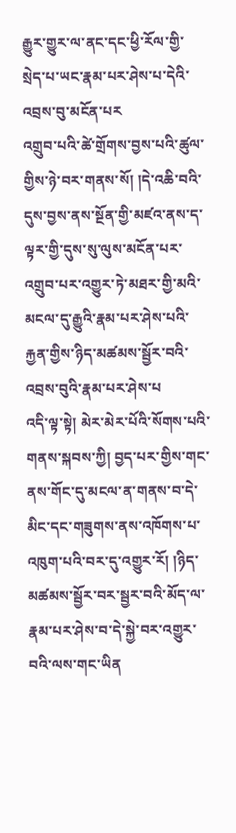རྒྱུར་གྱུར་ལ་ནང་དང་ཕྱི་རོལ་གྱི་སྲེད་པ་ཡང་རྣམ་པར་ཤེས་པ་དེའི་འབྲས་བུ་མངོན་པར
འགྲུབ་པའི་ཚེ་གྲོགས་བྱས་པའི་ཚུལ་གྱིས་ཉེ་བར་གནས་སོ། །དེ་འཆི་བའི་དུས་བྱས་ནས་སྔོན་གྱི་མཛའ་ནས་ད་ལྟར་གྱི་དུས་སུ་ལུས་མངོན་པར་འགྲུབ་པར་འགྱུར་ཏེ་མཐར་གྱི་མའི་མངལ་དུ་རྒྱུའི་རྣམ་པར་ཤེས་པའི་རྐྱན་གྱིས་ཉིད་མཚམས་སྦྱོར་བའི་འབྲས་བུའི་རྣམ་པར་ཤེས་པ
འདི་ལྟ་སྟེ། མེར་མེར་པོའི་སོགས་པའི་གནས་སྐབས་ཀྱི། བྱད་པར་གྱིས་གང་ནས་གོང་དུ་མངལ་ན་གནས་བ་དེ་མིང་དང་གཟུགས་ནས་འཁོགས་པ་འཁུག་པའི་བར་དུ་འགྱུར་རོ། །ཉིད་མཚམས་སྦྱོར་བར་སྦྱར་བའི་མོད་ལ་རྣམ་པར་ཤེས་བ་དེ་སྐྱེ་བར་འགྱུར་བའི་ལས་གང་ཡིན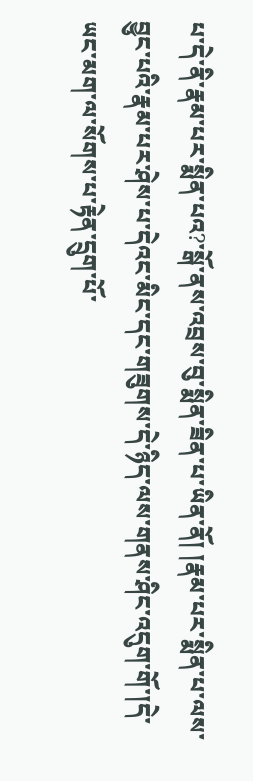པ་དེ་ནི་རྣམ་པར་སྨིན་པའ?་སྒོ་ནས་འབྲས་བུ་སྨིན་ཟིན་པ་ཡིན་ནོ། །རྣམ་པར་སྨིན་པ་ལས་བྱུང་པའི་རྣམ་པར་ཤེས་པ་དེའང་མིང་དང་གཟུགས་དེ་ཉིད་ལས་གནས་ཤིང་འདུག་གོ་།དེ་ཡང་མག་ལ་སོགས་པ་རྟེན་དྲུག་པོ་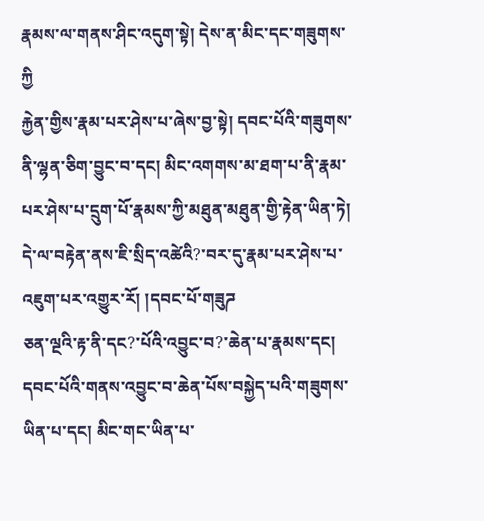རྣམས་ལ་གནས་ཤིང་འདུག་སྟེ། དེས་ན་མིང་དང་གཟུགས་ཀྱི
རྐྱེན་གྱིས་རྣམ་པར་ཤེས་པ་ཞེས་བྱ་སྟེ། དབང་པོའི་གཟུགས་ནི་ལྷན་ཅིག་བྱུང་བ་དང། མིང་འགགས་མ་ཐག་པ་ནི་རྣམ་པར་ཤེས་པ་དྲུག་པོ་རྣམས་ཀྱི་མཐུན་མཐུན་གྱི་རྟེན་ཡིན་ཏེ། དེ་ལ་བརྟེན་ནས་ཇི་སྲིད་འཚེའི?་བར་དུ་རྣམ་པར་ཤེས་པ་འཇུག་པར་འགྱུར་རོ། །དབང་པོ་གཟུཌ
ཅན་ལྔའི་རྟ་ནི་དང?་པོའི་འབྱུང་བ?་ཆེན་པ་རྣམས་དང། དབང་པོའི་གནས་འབྱུང་བ་ཆེན་པོས་བསྐྱེད་པའི་གཟུགས་ཡིན་པ་དང། མིང་གང་ཡིན་པ་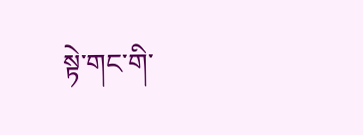སྟེ་གང་གི་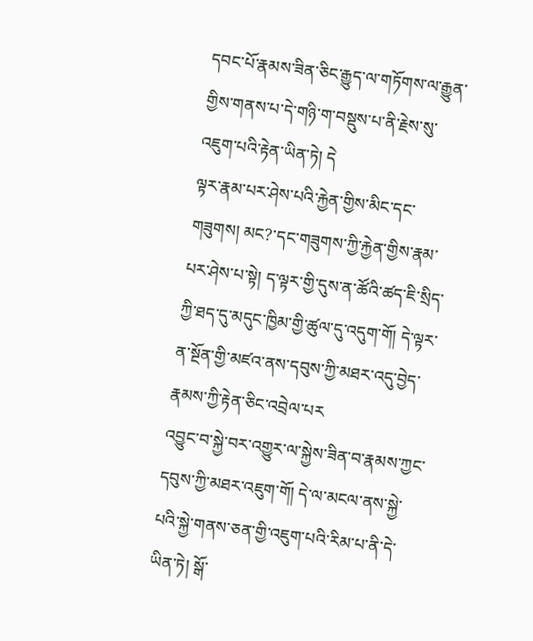དབང་པོ་རྣམས་ཟིན་ཅིང་རྒྱུད་ལ་གཏོགས་ལ་རྒྱུན་གྱིས་གནས་པ་དེ་གཉི་ག་བསྡུས་པ་ནི་རྗེས་སུ་འཇུག་པའི་རྟེན་ཡིན་ཏེ། དེ
ལྟར་རྣམ་པར་ཤེས་པའི་རྐྱེན་གྱིས་མིང་དང་གཟུགས། མང?་དང་གཟུགས་ཀྱི་རྐྱེན་གྱིས་རྣམ་པར་ཤེས་པ་སྟེ། ད་ལྟར་གྱི་དུས་ན་ཚོའི་ཚད་ཇི་སྲིད་ཀྱི་ཐད་དུ་མདུང་ཁྱིམ་གྱི་ཚུལ་དུ་འདུག་གོ། དེ་ལྟར་ན་སྔོན་གྱི་མཛའ་ནས་དབུས་ཀྱི་མཐར་འདུ་བྱེད་རྣམས་ཀྱི་རྟེན་ཅིང་འབྲེལ་པར
འབྱུང་བ་སྐྱེ་བར་འགྱུར་ལ་སྐྱེས་ཟིན་བ་རྣམས་ཀྱང་དབུས་ཀྱི་མཐར་འཇུག་གོ། དེ་ལ་མངལ་ནས་སྐྱེ་པའི་སྐྱེ་གནས་ཅན་གྱི་འཇུག་པའི་རིམ་པ་ནི་དེ་ཡིན་ཏེ། སྒོ་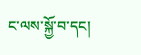ང་ལས་སྐྱོ་བ་དང།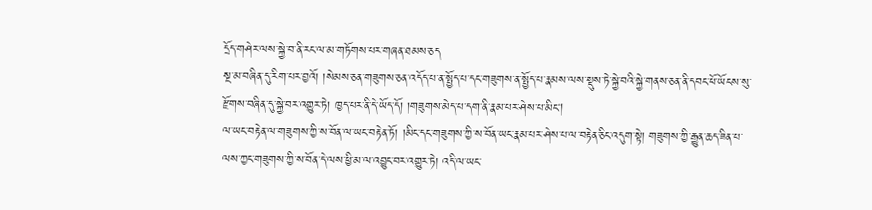དྲོད་གཤེར་ལས་སྐྱེ་བ་ནི་རང་ལ་མ་གཏོགས་པར་གཞན་ཐམས་ཅད
སྔ་མ་བཞིན་དུ་རིག་པར་བྱའོ། །སེམས་ཅན་གཟུགས་ཅན་འདོད་པ་ན་སྤྱོད་པ་དང་གཟུགས་ན་སྤྱོད་པ་རྣམས་ལས་སྡུས་ཏེ་སྐྱེ་བའི་སྐྱེ་གནས་ཅན་ནི་དབང་ཕོ་ཡོངས་སུ་རྫོགས་བཞིན་དུ་སྐྱེ་བར་འགྱུར་ཏེ། ཁྱད་པར་ནི་དེ་ཡོད་དོ། །གཟུགས་མེད་པ་དག་ནི་རྣམ་པར་ཤེས་པ་མིང།
ལ་ཡང་བརྟེན་ལ་གཟུགས་ཀྱི་ས་བོན་ལ་ཡང་བརྟེན་ཏོ། །མིང་དང་གཟུགས་ཀྱི་ས་བོན་ཡང་རྣམ་པར་ཤེས་པ་ལ་བརྟེན་ཅིང་འདུག་སྟེ། གཟུགས་ཀྱི་རྒྱུན་ཆད་ཟིན་པ་ལས་ཀྱང་གཟུགས་ཀྱི་ས་བོན་དེ་ལས་ཕྱི་མ་ལ་འབྱུང་བར་འགྱུར་ཏེ། འདི་ལ་ཡང་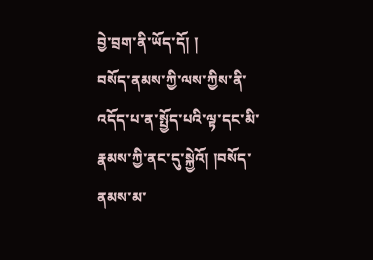བྱེ་བྲག་ནི་ཡོད་དོ། །
བསོད་ནམས་ཀྱི་ལས་ཀྱིས་ནི་འདོད་པ་ན་སྤྱོད་པའི་ལྟ་དང་མི་རྣམས་ཀྱི་ནང་དུ་སྐྱེའོ། །བསོད་ནམས་མ་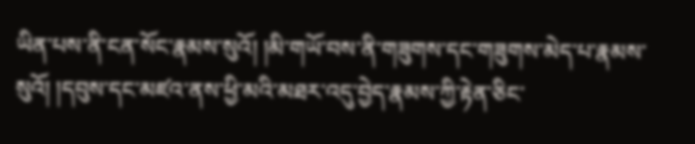ཡིན་པས་ནི་ངན་སོང་རྣམས་སུའོ། །མི་གཡོ་བས་ནི་གཟུགས་དང་གཟུགས་མེད་པ་རྣམས་སུའོ། །དབུས་དང་མཛའ་ནས་ཕྱི་མའི་མཐར་འདུ་བྱེད་རྣམས་ཀྱི་རྟེན་ཅིང་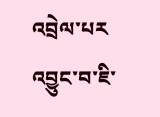འབྲེལ་པར
འབྱུང་བ་ཇི་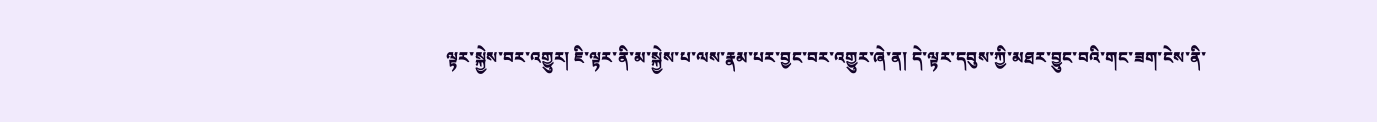ལྟར་སྐྱེས་བར་འགྱུར། ཇི་ལྟར་ནི་མ་སྐྱེས་པ་ལས་རྣམ་པར་བྱང་བར་འགྱུར་ཞེ་ན། དེ་ལྟར་དབུས་ཀྱི་མཐར་བྱུང་བའི་གང་ཟག་ངེས་ནི་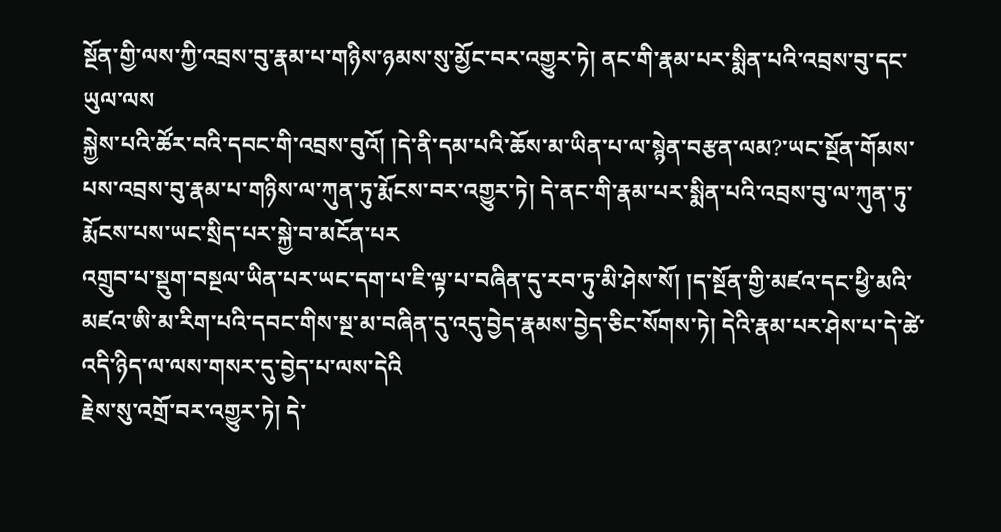སྔོན་གྱི་ལས་ཀྱི་འབྲས་བུ་རྣམ་པ་གཉིས་ཉམས་སུ་མྱོང་བར་འགྱུར་ཏེ། ནང་གི་རྣམ་པར་སྨིན་པའི་འབྲས་བུ་དང་ཡུལ་ལས
སྐྱེས་པའི་ཚོར་བའི་དབང་གི་འབྲས་བུའོ། །དེ་ནི་དམ་པའི་ཆོས་མ་ཡིན་པ་ལ་སྙེན་བརྩན་ལམ?་ཡང་སྔོན་གོམས་པས་འབྲས་བུ་རྣམ་པ་གཉིས་ལ་ཀུན་ཏུ་རྨོངས་བར་འགྱུར་ཏེ། དེ་ནང་གི་རྣམ་པར་སྨིན་པའི་འབྲས་བུ་ལ་ཀུན་ཏུ་རྨོངས་པས་ཡང་སྲིད་པར་སྐྱེ་བ་མངོན་པར
འགྲུབ་པ་སྡུག་བསྔལ་ཡིན་པར་ཡང་དག་པ་ཇི་ལྟ་པ་བཞིན་དུ་རབ་ཏུ་མི་ཤེས་སོ། །ད་སྔོན་གྱི་མཛའ་དང་ཕྱི་མའི་མཛའ་ཨི་མ་རིག་པའི་དབང་གིས་སྔ་མ་བཞིན་དུ་འདུ་བྱེད་རྣམས་བྱེད་ཅིང་སོགས་ཏེ། དེའི་རྣམ་པར་ཤེས་པ་དེ་ཚེ་འདི་ཉིད་ལ་ལས་གསར་དུ་བྱེད་པ་ལས་དེའི
རྗེས་སུ་འགྲོ་བར་འགྱུར་ཏེ། དེ་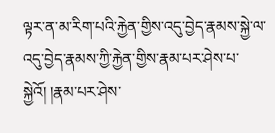ལྟར་ན་མ་རིག་པའི་རྐྱེན་གྱིས་འདུ་བྱེད་རྣམས་སྐྱེ་ལ་འདུ་བྱེད་རྣམས་ཀྱི་རྐྱེན་གྱིས་རྣམ་པར་ཤེས་པ་སྐྱེའོ། །རྣམ་པར་ཤེས་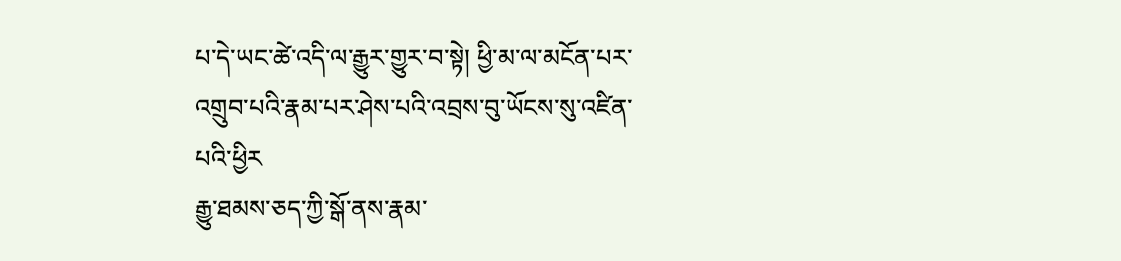པ་དེ་ཡང་ཚེ་འདི་ལ་རྒྱུར་གྱུར་བ་སྟེ། ཕྱི་མ་ལ་མངོན་པར་འགྲུབ་པའི་རྣམ་པར་ཤེས་པའི་འབྲས་བུ་ཡོངས་སུ་འཛིན་པའི་ཕྱིར
རྒྱུ་ཐམས་ཅད་ཀྱི་སྒོ་ནས་རྣམ་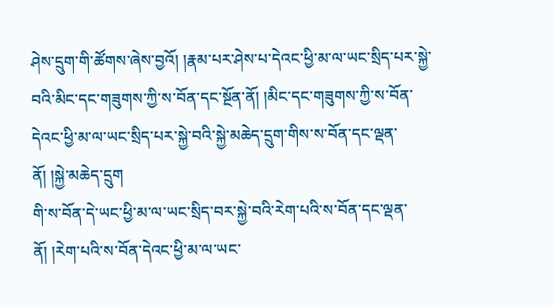ཤེས་དྲུག་གི་ཚོགས་ཞེས་བྱའོ། །རྣམ་པར་ཤེས་པ་དེའང་ཕྱི་མ་ལ་ཡང་སྲིད་པར་སྐྱེ་བའི་མིང་དང་གཟུགས་ཀྱི་ས་བོན་དང་སྔོན་ནོ། །མིང་དང་གཟུགས་ཀྱི་ས་བོན་དེའང་ཕྱི་མ་ལ་ཡང་སྲིད་པར་སྐྱེ་བའི་སྐྱེ་མཆེད་དྲུག་གིས་ས་བོན་དང་ལྡན་ནོ། །སྐྱེ་མཆེད་དྲུག
གི་ས་བོན་དེ་ཡང་ཕྱི་མ་ལ་ཡང་སྲིད་བར་སྐྱེ་བའི་རེག་པའི་ས་བོན་དང་ལྡན་ནོ། །རེག་པའི་ས་བོན་དེའང་ཕྱི་མ་ལ་ཡང་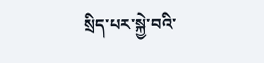སྲིད་པར་སྐྱེ་བའི་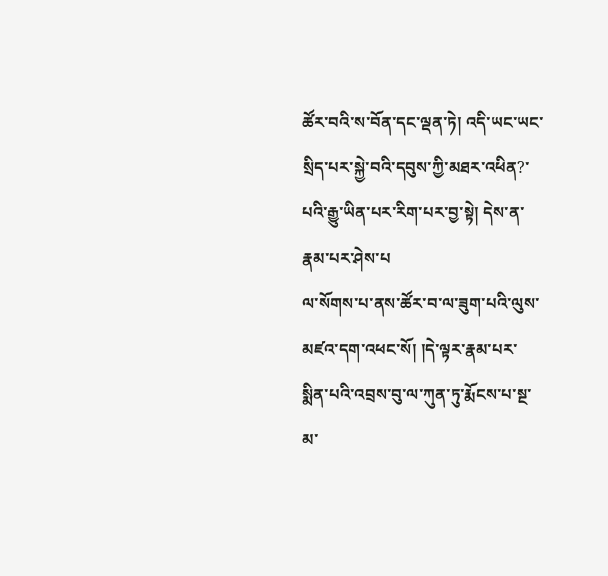ཚོར་བའི་ས་བོན་དང་ལྡན་ཏེ། འདི་ཡང་ཡང་སྲིད་པར་སྐྱེ་བའི་དབུས་ཀྱི་མཐར་འཕིན?་པའི་རྒྱུ་ཡིན་པར་རིག་པར་བྱ་སྟེ། དེས་ན་རྣམ་པར་ཤེས་པ
ལ་སོགས་པ་ནས་ཚོར་བ་ལ་ཟུག་པའི་ལུས་མཛའ་དག་འཕང་སོ། །དེ་ལྟར་རྣམ་པར་སྨིན་པའི་འབྲས་བུ་ལ་ཀུན་ཏུ་རྨོངས་པ་སྔ་མ་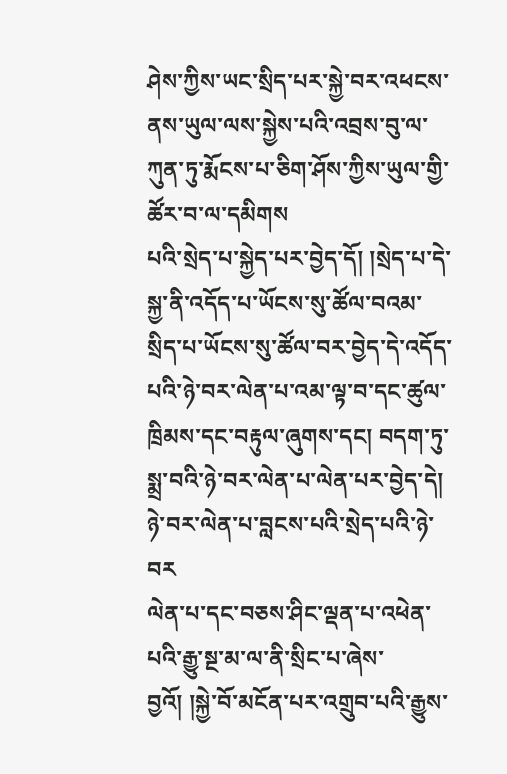ཤེས་ཀྱིས་ཡང་སྲིད་པར་སྐྱེ་བར་འཕངས་ནས་ཡུལ་ལས་སྐྱེས་པའི་འབྲས་བུ་ལ་ཀུན་ཏུ་རྨོངས་པ་ཅིག་ཤོས་ཀྱིས་ཡུལ་གྱི་ཚོར་བ་ལ་དམིགས
པའི་སྲེད་པ་སྐྱེད་པར་བྱེད་དོ། །སྲེད་པ་དེ་སྐྱ་ནི་འདོད་པ་ཡོངས་སུ་ཚོལ་བའམ་སྲིད་པ་ཡོངས་སུ་ཚོལ་བར་བྱེད་དེ་འདོད་པའི་ཉེ་བར་ལེན་པ་འམ་ལྟ་བ་དང་ཚུལ་ཁྲིམས་དང་བརྟུལ་ཞུགས་དང། བདག་ཏུ་སྨྲ་བའི་ཉེ་བར་ལེན་པ་ལེན་པར་བྱེད་དེ། ཉེ་བར་ལེན་པ་བླངས་པའི་སྲེད་པའི་ཉེ་བར
ལེན་པ་དང་བཅས་ཤིང་ལྡན་པ་འཕེན་པའི་རྒྱུ་སྔ་མ་ལ་ནི་སྲིང་པ་ཞེས་བྱའོ། །སྐྱེ་བོ་མངོན་པར་འགྲུབ་པའི་རྒྱུས་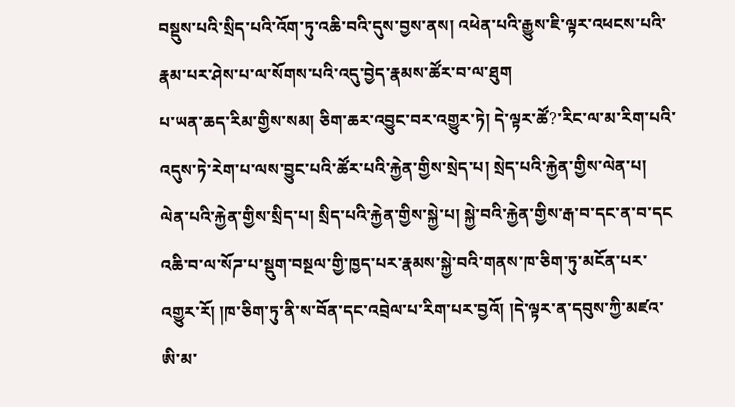བསྡུས་པའི་སྲིད་པའི་འོག་ཏུ་འཆི་བའི་དུས་བྱས་ནས། འཕེན་པའི་རྒྱུས་ཇི་ལྟར་འཕངས་པའི་རྣམ་པར་ཤེས་པ་ལ་སོགས་པའི་འདུ་བྱེད་རྣམས་ཚོར་བ་ལ་ཐུག
པ་ཡན་ཆད་རིམ་གྱིས་སམ། ཅིག་ཆར་འབྱུང་བར་འགྱུར་ཏེ། དེ་ལྟར་ཚོ?་རིང་ལ་མ་རིག་པའི་འདུས་ཏེ་རེག་པ་ལས་བྱུང་པའི་ཚོར་པའི་རྐྱེན་གྱིས་སྲེད་པ། སྲེད་པའི་རྐྱེན་གྱིས་ལེན་པ། ལེན་པའི་རྐྱེན་གྱིས་སྲིད་པ། སྲིད་པའི་རྐྱེན་གྱིས་སྐྱེ་པ། སྐྱེ་བའི་རྐྱེན་གྱིས་རྒ་བ་དང་ན་བ་དང
འཆི་བ་ལ་སོཌ་པ་སྡུག་བསྔལ་གྱི་ཁྱད་པར་རྣམས་སྐྱེ་བའི་གནས་ཁ་ཅིག་ཏུ་མངོན་པར་འགྱུར་རོ། །ཁ་ཅིག་ཏུ་ནི་ས་བོན་དང་འབྲེལ་པ་རིག་པར་བྱའོ། །དེ་ལྟར་ན་དབུས་ཀྱི་མཛའ་ཨི་མ་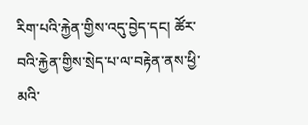རིག་པའི་རྐྱེན་གྱིས་འདུ་བྱེད་དང། ཚོར་བའི་རྐྱེན་གྱིས་སྲེད་པ་ལ་བརྟེན་ནས་ཕྱི་མའི་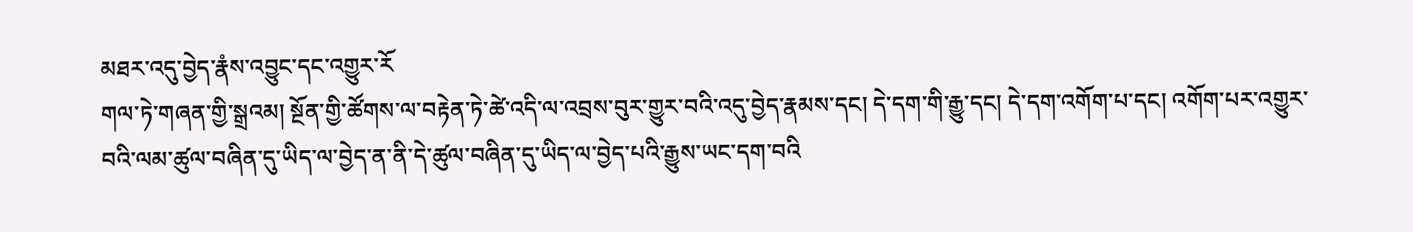མཐར་འདུ་བྱེད་རྣཾས་འབྱུང་དང་འགྱུར་རོ
གལ་ཏེ་གཞན་གྱི་སྒྲའམ། སྔོན་གྱི་ཚོགས་ལ་བརྟེན་ཏེ་ཚེ་འདི་ལ་འབྲས་བུར་གྱུར་བའི་འདུ་བྱེད་རྣམས་དང། དེ་དག་གི་རྒྱུ་དང། དེ་དག་འགོག་པ་དང། འགོག་པར་འགྱུར་བའི་ལམ་ཚུལ་བཞིན་དུ་ཡིད་ལ་བྱེད་ན་ནི་དེ་ཚུལ་བཞིན་དུ་ཡིད་ལ་བྱེད་པའི་རྒྱུས་ཡང་དག་བའི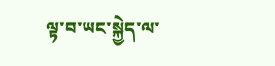ལྟ་བ་ཡང་སྐྱེད་ལ་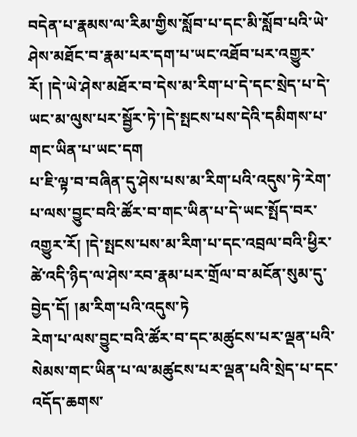བདེན་པ་རྣམས་ལ་རིམ་གྱིས་སློབ་པ་དང་མི་སློབ་པའི་ཡེ་ཤེས་མཐོང་བ་རྣམ་པར་དག་པ་ཡང་འཐོབ་པར་འགྱུར་རོ། །དེ་ཡེ་ཤེས་མཐོར་བ་དེས་མ་རིག་པ་དེ་དང་སྲེད་པ་དེ་ཡང་མ་ལུས་པར་སྦྱོར་ཏེ་།དེ་སྤངས་པས་དེའི་དམིགས་པ་གང་ཡིན་པ་ཡང་དག
པ་ཇི་ལྟ་བ་བཞིན་དུ་ཤེས་པས་མ་རིག་པའི་འདུས་ཏེ་རེག་པ་ལས་བྱུང་བའི་ཚོར་བ་གང་ཡིན་པ་དེ་ཡང་སྤོད་བར་འགྱུར་རོ། །དེ་སྤངས་པས་མ་རིག་པ་དང་འབྲལ་བའི་ཕྱིར་ཚེ་འདི་ཉིད་ལ་ཤེས་རབ་རྣམ་པར་གྲོལ་བ་མངོན་སུམ་དུ་བྱེད་དོ། །མ་རིག་པའི་འདུས་ཏེ
རེག་པ་ལས་བྱུང་བའི་ཚོར་བ་དང་མཚུངས་པར་ལྡན་པའི་སེམས་གང་ཡིན་པ་ལ་མཚུངས་པར་ལྡན་པའི་སྲེད་པ་དང་འདོད་ཆགས་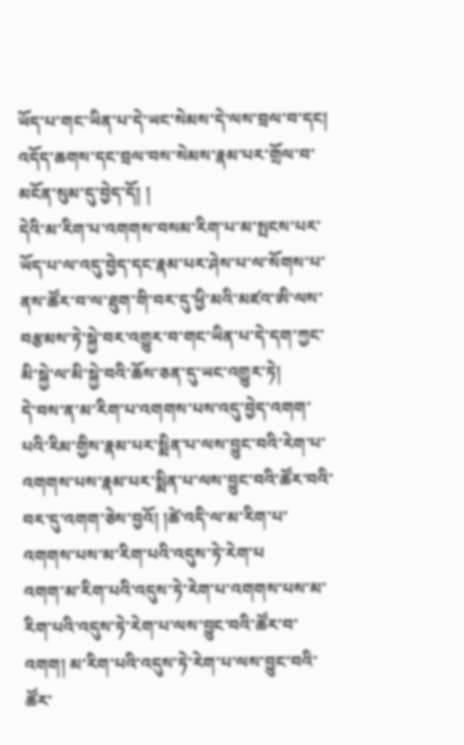ཡོད་པ་གང་ཡིན་པ་དེ་ཡང་སེམས་དེ་ལས་བྲལ་བ་དང། འདོད་ཆགས་དང་བྲལ་བས་སེམས་རྣམ་པར་གྲོལ་བ་མངོན་སུམ་དུ་བྱེད་དོ། །
དེའི་མ་རིག་པ་འགགས་བསམ་རིག་པ་མ་སྤངས་པར་ཡོད་པ་ལ་འདུ་བྱེད་དང་རྣམ་པར་ཤེས་པ་ལ་སོགས་པ་ནས་ཚོར་བ་ལ་ཐུག་གི་བར་དུ་ཕྱི་མའི་མཛའ་ཨི་ལས་བརྩམས་ཏེ་སྐྱེ་བར་འགྱུར་བ་གང་ཡིན་པ་དེ་དག་ཀྱང་མི་སྐྱེ་ལ་མི་སྐྱེ་བའི་ཆོས་ཅན་དུ་ཡང་འགྱུར་ཏེ།
དེ་བས་ན་མ་རིག་པ་འགགས་པས་འདུ་བྱེད་འགག་པའི་རིམ་གྱིས་རྣམ་པར་སྨིན་པ་ལས་བྱུང་བའི་རེག་པ་འགགས་པས་རྣམ་པར་སྨིན་པ་ལས་བྱུང་བའི་ཚོར་བའི་བར་དུ་འགག་ཅེས་བྱའོ། །ཚེ་འདི་ལ་མ་རིག་པ་འགགས་པས་མ་རིག་པའི་འདུས་ཏེ་རེག་པ
འགག་མ་རིག་པའི་འདུས་ཏེ་རེག་པ་འགགས་པས་མ་རིག་པའི་འདུས་ཏེ་རེག་པ་ལས་བྱུང་བའི་ཚོར་བ་འགག། མ་རིག་པའི་འདུས་ཏེ་རེག་པ་ལས་བྱུང་བའི་ཚོར་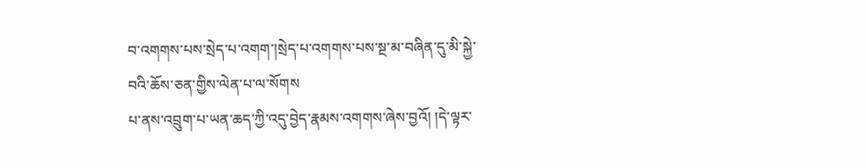བ་འགགས་པས་སྲེད་པ་འགག་།སྲེད་པ་འགགས་པས་སྔ་མ་བཞིན་དུ་མི་སྐྱེ་བའི་ཆོས་ཅན་གྱིས་ལེན་པ་ལ་སོགས
པ་ནས་འབྲུག་པ་ཡན་ཆད་ཀྱི་འདུ་བྱེད་རྣམས་འགགས་ཞེས་བྱའོ། །དེ་ལྟར་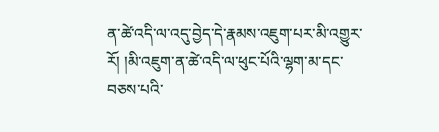ན་ཚེ་འདི་ལ་འདུ་བྱེད་དེ་རྣམས་འཇུག་པར་མི་འགྱུར་རོ། །མི་འཇུག་ན་ཚེ་འདི་ལ་ཕུང་པོའི་ལྷག་མ་དང་བཅས་པའི་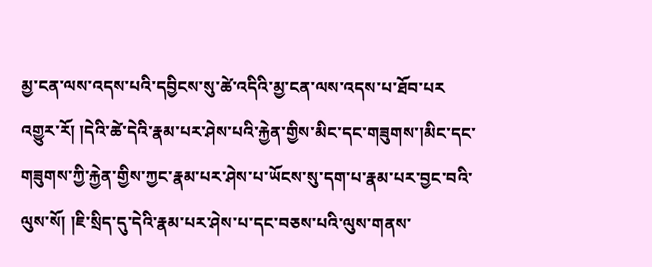མྱ་ངན་ལས་འདས་པའི་དབྱིངས་སུ་ཚེ་འདིའི་མྱ་ངན་ལས་འདས་པ་ཐོབ་པར
འགྱུར་རོ། །དེའི་ཚེ་དེའི་རྣམ་པར་ཤེས་པའི་རྐྱེན་གྱིས་མིང་དང་གཟུགས་།མིང་དང་གཟུགས་ཀྱི་རྐྱེན་གྱིས་ཀྱང་རྣམ་པར་ཤེས་པ་ཡོངས་སུ་དག་པ་རྣམ་པར་བྱང་བའི་ལུས་སོ། །ཇི་སྲིད་དུ་དེའི་རྣམ་པར་ཤེས་པ་དང་བཅས་པའི་ལུས་གནས་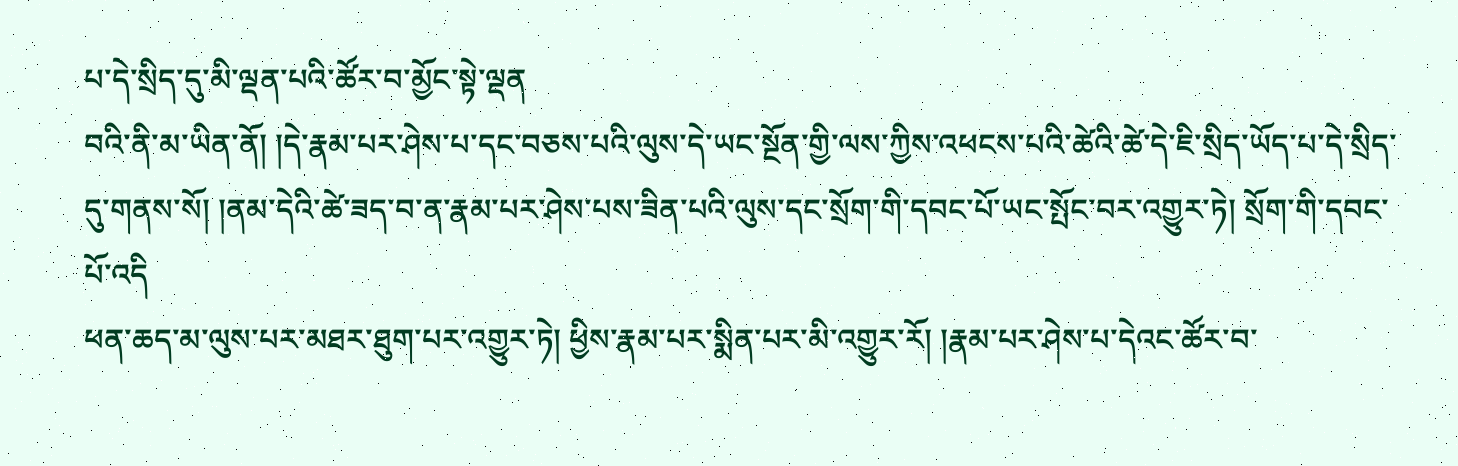པ་དེ་སྲིད་དུ་མི་ལྡན་པའི་ཚོར་བ་མྱོང་སྟེ་ལྡན
བའི་ནི་མ་ཡིན་ནོ། །དེ་རྣམ་པར་ཤེས་པ་དང་བཅས་པའི་ལུས་དེ་ཡང་སྔོན་གྱི་ལས་ཀྱིས་འཕངས་པའི་ཚེའི་ཚེ་དེ་ཇི་སྲིད་ཡོད་པ་དེ་སྲིད་དུ་གནས་སོ། །ནམ་དེའི་ཚེ་ཟད་བ་ན་རྣམ་པར་ཤེས་པས་ཟིན་པའི་ལུས་དང་སྲོག་གི་དབང་པོ་ཡང་སྤོང་བར་འགྱུར་ཏེ། སྲོག་གི་དབང་པོ་འདི
ཕན་ཆད་མ་ལུས་པར་མཐར་ཐུག་པར་འགྱུར་ཏེ། ཕྱིས་རྣམ་པར་སྨིན་པར་མི་འགྱུར་རོ། །རྣམ་པར་ཤེས་པ་དེའང་ཚོར་བ་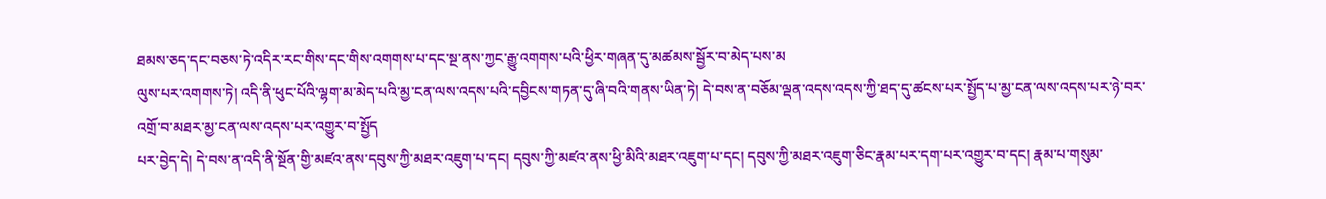ཐམས་ཅད་དང་བཅས་ཏེ་འདིར་རང་གིས་དང་གིས་འགགས་པ་དང་སྔ་ནས་ཀྱང་རྒྱུ་འགགས་པའི་ཕྱིར་གཞན་དུ་མཚམས་སྦྱོར་བ་མེད་པས་མ
ལུས་པར་འགགས་ཏེ། འདི་ནི་ཕུང་པོའི་ལྷག་མ་མེད་པའི་མྱ་ངན་ལས་འདས་པའི་དབྱིངས་གཏན་དུ་ཞི་བའི་གནས་ཡིན་ཏེ། དེ་བས་ན་བཅོམ་ལྡན་འདས་འདས་ཀྱི་ཐད་དུ་ཚངས་པར་སྤྱོད་པ་མྱ་ངན་ལས་འདས་པར་ཉེ་བར་འགྲོ་བ་མཐར་མྱ་ངན་ལས་འདས་པར་འགྱུར་བ་སྤྱོད
པར་བྱེད་དེ། དེ་བས་ན་འདི་ནི་སྔོན་གྱི་མཛའ་ནས་དབུས་ཀྱི་མཐར་འཇུག་པ་དང། དབུས་ཀྱི་མཛའ་ནས་ཕྱི་མིའི་མཐར་འཇུག་པ་དང། དབུས་ཀྱི་མཐར་འཇུག་ཅིང་རྣམ་པར་དག་པར་འགྱུར་བ་དང། རྣམ་པ་གསུམ་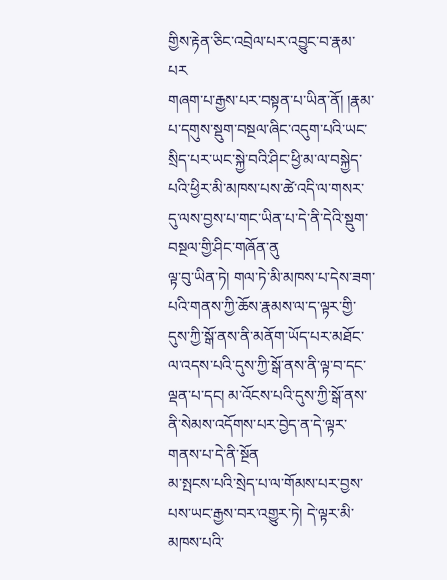གྱིས་རྟེན་ཅིང་འབྲེལ་པར་འབྱུང་བ་རྣམ་པར
གཞག་པ་རྒྱས་པར་བསྟན་པ་ཡིན་ནོ། །རྣམ་པ་དགུས་སྡུག་བསྔལ་ཞིང་འདུག་པའི་ཡང་སྲིད་པར་ཡང་སྐྱེ་བའི་ཤིང་ཕྱི་མ་ལ་བསྐྱེད་པའི་ཕྱིར་མི་མཁས་པས་ཚེ་འདི་ལ་གསར་དུ་ལས་བྱས་པ་གང་ཡིན་པ་དེ་ནི་དེའི་སྡུག་བསྔལ་གྱི་ཤིང་གཞོན་ནུ
ལྟ་བུ་ཡིན་ཏེ། གལ་ཏེ་མི་མཁས་པ་དེས་ཟག་པའི་གནས་ཀྱི་ཆོས་རྣམས་ལ་ད་ལྟར་གྱི་དུས་ཀྱི་སྒོ་ནས་ནི་མནོག་ཡོད་པར་མཐོང་ལ་འདས་པའི་དུས་ཀྱི་སྒོ་ནས་ནི་ལྟ་བ་དང་ལྡན་པ་དང། མ་འོངས་པའི་དུས་ཀྱི་སྒོ་ནས་ནི་སེམས་འདོགས་པར་བྱེད་ན་དེ་ལྟར་གནས་པ་དེ་ནི་སྔོན
མ་སྤངས་པའི་སྲེད་པ་ལ་གོམས་པར་བྱས་པས་ཡང་རྒྱས་བར་འགྱུར་ཏེ། དེ་ལྟར་མི་མཁས་པའི་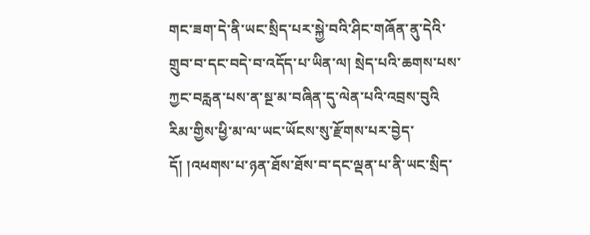གང་ཟག་དེ་ནི་ཡང་སྲིད་པར་སྐྱེ་བའི་ཤིང་གཞོན་ནུ་དེའི་གྲུབ་བ་དང་བདེ་བ་འདོད་པ་ཡིན་ལ། སྲེད་པའི་ཆགས་པས་ཀྱང་བརླན་པས་ན་སྔ་མ་བཞིན་དུ་ལེན་པའི་འབྲས་བུའི
རིམ་གྱིས་ཕྱི་མ་ལ་ཡང་ཡོངས་སུ་རྫོགས་པར་བྱེད་དོ། །འཕགས་པ་ཉན་ཐོས་ཐོས་བ་དང་ལྡན་པ་ནི་ཡང་སྲིད་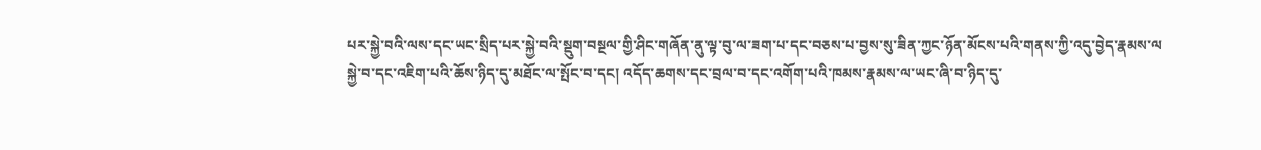པར་སྐྱེ་བའི་ལས་དང་ཡང་སྲིད་པར་སྐྱེ་བའི་སྡུག་བསྔལ་གྱི་ཤིང་གཞོན་ནུ་ལྟ་བུ་ལ་ཟག་པ་དང་བཅས་པ་བྱས་སུ་ཟིན་ཀྱང་ཉོན་མོངས་པའི་གནས་ཀྱི་འདུ་བྱེད་རྣམས་ལ
སྐྱེ་བ་དང་འཇིག་པའི་ཆོས་ཉིད་དུ་མཐོང་ལ་སྤོང་བ་དང། འདོད་ཆགས་དང་བྲལ་བ་དང་འགོག་པའི་ཁམས་རྣམས་ལ་ཡང་ཞི་བ་ཉིད་དུ་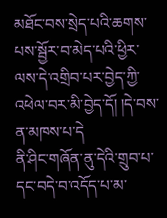མཐོང་བས་སྲེད་པའི་ཆགས་པས་སྦྱོར་བ་མེད་པའི་ཕྱིར་ལས་དེ་འགྲིབ་པར་བྱེད་ཀྱི་འཕེལ་བར་མི་བྱེད་དོ། །དེ་བས་ན་མཁས་པ་དེ
ནི་ཤིང་གཞོན་ནུ་དེའི་གྲུབ་པ་དང་བདེ་བ་འདོད་པ་མ་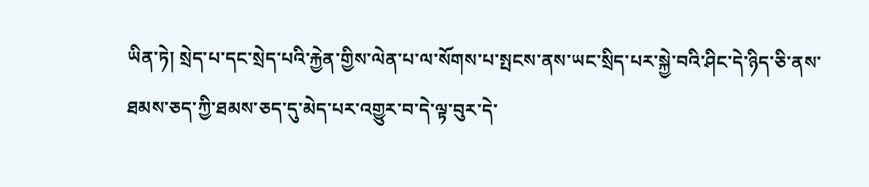ཡིན་ཏེ། སྲེད་པ་དང་སྲེད་པའི་རྐྱེན་གྱིས་ལེན་པ་ལ་སོགས་པ་སྤངས་ནས་ཡང་སྲིད་པར་སྐྱེ་བའི་ཤིང་དེ་ཉིད་ཅི་ནས་ཐམས་ཅད་ཀྱི་ཐམས་ཅད་དུ་མེད་པར་འགྱུར་བ་དེ་ལྟ་བུར་དེ་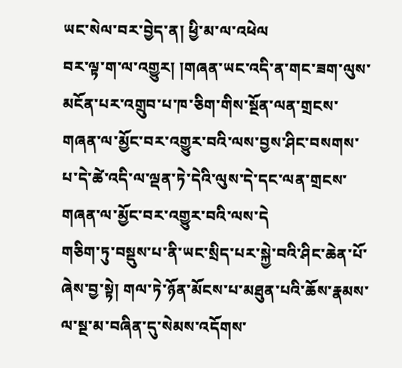ཡང་སེལ་བར་བྱེད་ན། ཕྱི་མ་ལ་འཕེལ
བར་ལྟ་ག་ལ་འགྱུར། །གཞན་ཡང་འདི་ན་གང་ཟག་ལུས་མངོན་པར་འགྲུབ་པ་ཁ་ཅིག་གིས་སྔོན་ལན་གྲངས་གཞན་ལ་མྱོང་བར་འགྱུར་བའི་ལས་བྱས་ཤིང་བསགས་པ་དེ་ཚེ་འདི་ལ་ལྡན་ཏེ་དེའི་ལུས་དེ་དང་ལན་གྲངས་གཞན་ལ་མྱོང་བར་འགྱུར་བའི་ལས་དེ
གཅིག་ཏུ་བསྡུས་པ་ནི་ཡང་སྲིད་པར་སྐྱེ་བའི་ཤིང་ཆེན་པོ་ཞེས་བྱ་སྟེ། གལ་ཏེ་ཉོན་མོངས་པ་མཐུན་པའི་ཆོས་རྣམས་ལ་སྔ་མ་བཞིན་དུ་སེམས་འདོགས་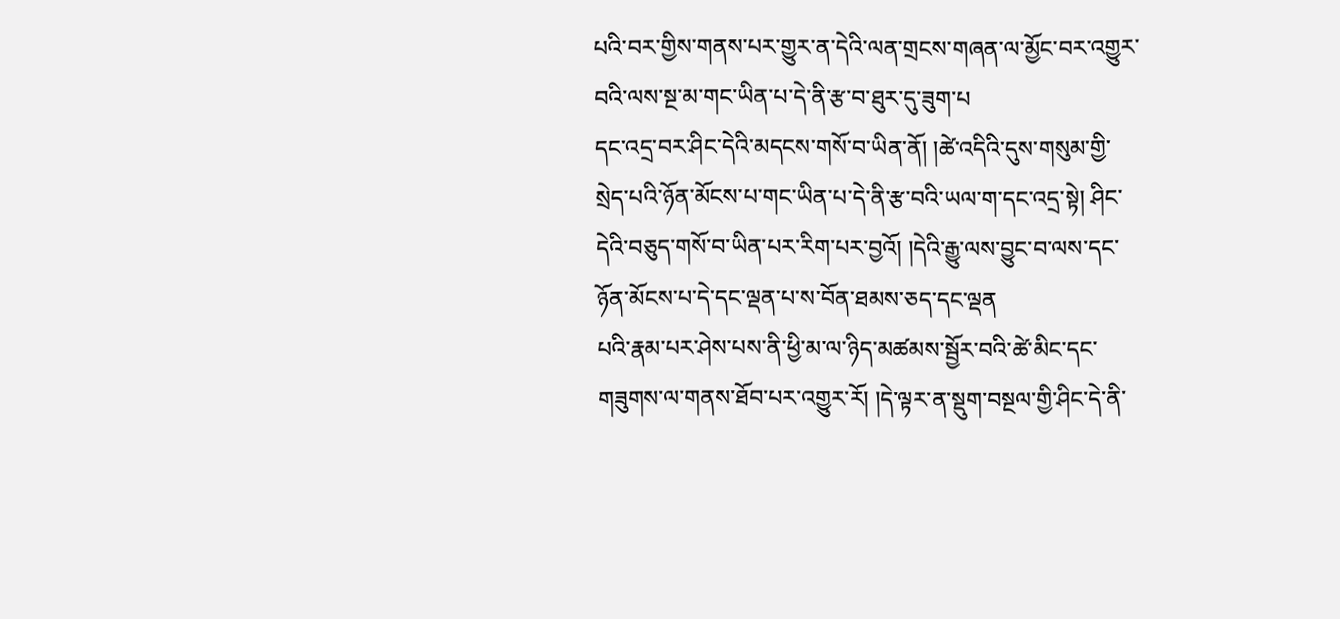པའི་བར་གྱིས་གནས་པར་གྱུར་ན་དེའི་ལན་གྲངས་གཞན་ལ་མྱོང་བར་འགྱུར་བའི་ལས་སྔ་མ་གང་ཡིན་པ་དེ་ནི་རྩ་བ་ཐུར་དུ་ཟུག་པ
དང་འདྲ་བར་ཤིང་དེའི་མདངས་གསོ་བ་ཡིན་ནོ། །ཚེ་འདིའི་དུས་གསུམ་གྱི་སྲེད་པའི་ཉོན་མོངས་པ་གང་ཡིན་པ་དེ་ནི་རྩ་བའི་ཡལ་ག་དང་འདྲ་སྟེ། ཤིང་དེའི་བཅུད་གསོ་བ་ཡིན་པར་རིག་པར་བྱའོ། །དེའི་རྒྱུ་ལས་བྱུང་བ་ལས་དང་ཉོན་མོངས་པ་དེ་དང་ལྡན་པ་ས་བོན་ཐམས་ཅད་དང་ལྡན
པའི་རྣམ་པར་ཤེས་པས་ནི་ཕྱི་མ་ལ་ཉིད་མཚམས་སྦྱོར་བའི་ཚེ་མིང་དང་གཟུགས་ལ་གནས་ཐོབ་པར་འགྱུར་རོ། །དེ་ལྟར་ན་སྡུག་བསྔལ་གྱི་ཤིང་དེ་ནི་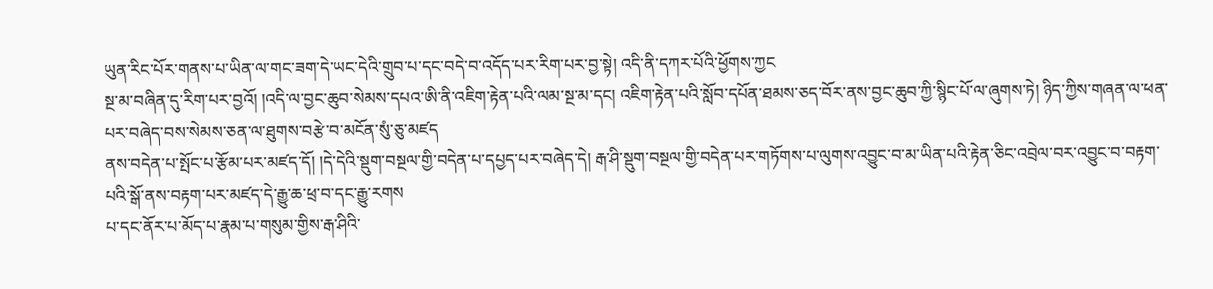ཡུན་རིང་པོར་གནས་པ་ཡིན་ལ་གང་ཟག་དེ་ཡང་དེའི་གྲུབ་པ་དང་བདེ་བ་འདོད་པར་རིག་པར་བྱ་སྟེ། འདི་ནི་དཀར་པོའི་ཕྱོགས་ཀྱང
སྔ་མ་བཞིན་དུ་རིག་པར་བྱའོ། །འདི་ལ་བྱང་ཆུབ་སེམས་དཔའ་ཨི་ནི་འཇིག་རྟེན་པའི་ལམ་སྔ་མ་དང། འཇིག་རྟེན་པའི་སློབ་དཔོན་ཐམས་ཅད་བོར་ནས་བྱང་ཆུབ་ཀྱི་སྙིང་པོ་ལ་ཞུགས་ཏེ། ཉིད་ཀྱིས་གཞན་ལ་ཕན་པར་བཞེད་བས་སེམས་ཅན་ལ་ཐུགས་བརྩེ་བ་མངོན་སུཾ་ཅུ་མཛད
ནས་བདེན་པ་སྤོང་པ་རྩོམ་པར་མཛད་དོ། །དེ་དེའི་སྡུག་བསྔལ་གྱི་བདེན་པ་དཔྱད་པར་བཞེད་དེ། རྒ་ཤི་སྡུག་བསྔལ་གྱི་བདེན་པར་གཏོགས་པ་ལུགས་འབྱུང་བ་མ་ཡིན་པའི་རྟེན་ཅིང་འབྲེལ་བར་འབྱུང་བ་བརྟག་པའི་སྒོ་ནས་བརྟག་པར་མཛད་དེ་རྒྱུ་ཆ་ཕྲ་བ་དང་རྒྱུ་རགས
པ་དང་ནོར་པ་མོད་པ་རྣམ་པ་གསུམ་གྱིས་རྒ་ཤིའི་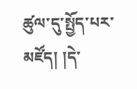ཚུལ་དུ་སྤྱོད་པར་མཛོད། །དེ་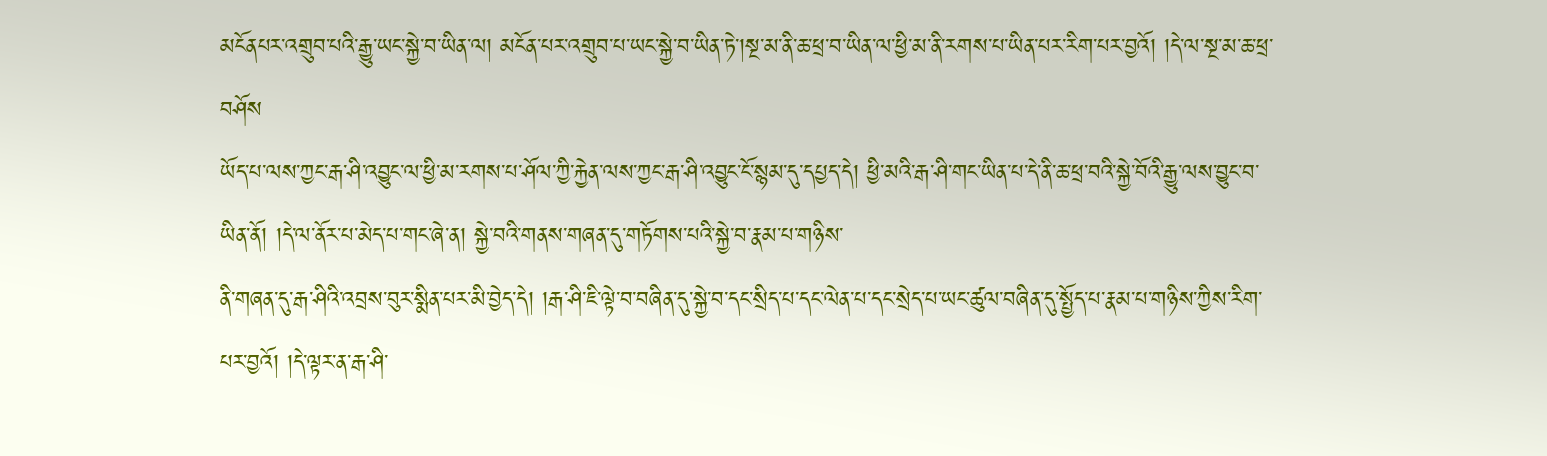མངོནཔར་འགྲུབ་པའི་རྒྱུ་ཡང་སྐྱེ་བ་ཡིན་ལ། མངོན་པར་འགྲུབ་པ་ཡང་སྐྱེ་བ་ཡིན་ཏེ་།སྔ་མ་ནི་ཆ་ཕྲ་བ་ཡིན་ལ་ཕྱི་མ་ནི་རགས་པ་ཡིན་པར་རིག་པར་བྱའོ། །དེ་ལ་སྔ་མ་ཆ་ཕྲ་བཤོས
ཡོད་པ་ལས་ཀྱང་རྒ་ཤི་འབྱུང་ལ་ཕྱི་མ་རགས་པ་ཤོལ་ཀྱི་རྐྱེན་ལས་ཀྱང་རྒ་ཤི་འབྱུང་ངོ་སྙམ་དུ་དཔྱད་དེ། ཕྱི་མའི་རྒ་ཤི་གང་ཡིན་པ་དེ་ནི་ཆ་ཕྲ་བའི་སྐྱེ་བོའི་རྒྱུ་ལས་བྱུང་བ་ཡིན་ནོ། །དེ་ལ་ནོར་པ་མེད་པ་གང་ཞེ་ན། སྐྱེ་བའི་གནས་གཞན་དུ་གཏོགས་པའི་སྐྱེ་བ་རྣམ་པ་གཉིས་
ནི་གཞན་དུ་རྒ་ཤིའི་འབྲས་བུར་སྨིན་པར་མི་བྱེད་དེ། །རྒ་ཤི་ཇི་ལྟེ་བ་བཞིན་དུ་སྐྱེ་བ་དང་སྲིད་པ་དང་ལེན་པ་དང་སྲེད་པ་ཡང་ཚུལ་བཞིན་དུ་སྤྱོད་པ་རྣམ་པ་གཉིས་ཀྱིས་རིག་པར་བྱའོ། །དེ་ལྟར་ན་རྒ་ཤི་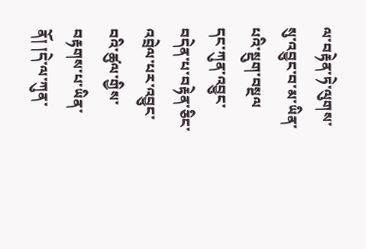ལ་བརྟེན་ཏེ་ལུགས་སུ་འབྱུང་བ་མ་ཡིན་པའི་སྡུག་བསྔལ
དང་ཀུན་འབྱུང་བདེན་པ་བརྟེན་ཅིང་འབྲེལ་པར་འབྱུང་བའི་ཚུལ་གྱིས་བརྟགས་པ་ཡིན་ནོ། །དེ་ལ་ཀུན་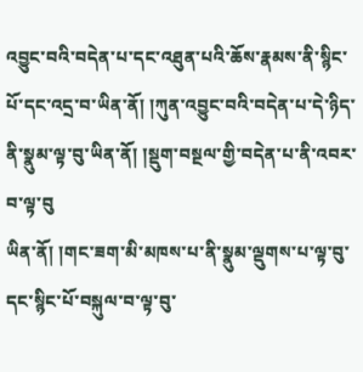འབྱུང་བའི་བདེན་པ་དང་འཐུན་པའི་ཆོས་རྣམས་ནི་སྙིང་པོ་དང་འདྲ་བ་ཡིན་ནོ། །ཀུན་འབྱུང་བའི་བདེན་པ་དེ་ཉིད་ནི་སྣུམ་ལྟ་བུ་ཡིན་ནོ། །སྡུག་བསྔལ་གྱི་བདེན་པ་ནི་འབར་བ་ལྟ་བུ
ཡིན་ནོ། །གང་ཟག་མི་མཁས་པ་ནི་སྣུམ་ལྡུགས་པ་ལྟ་བུ་དང་སྙིང་པོ་བསྐུལ་བ་ལྟ་བུ་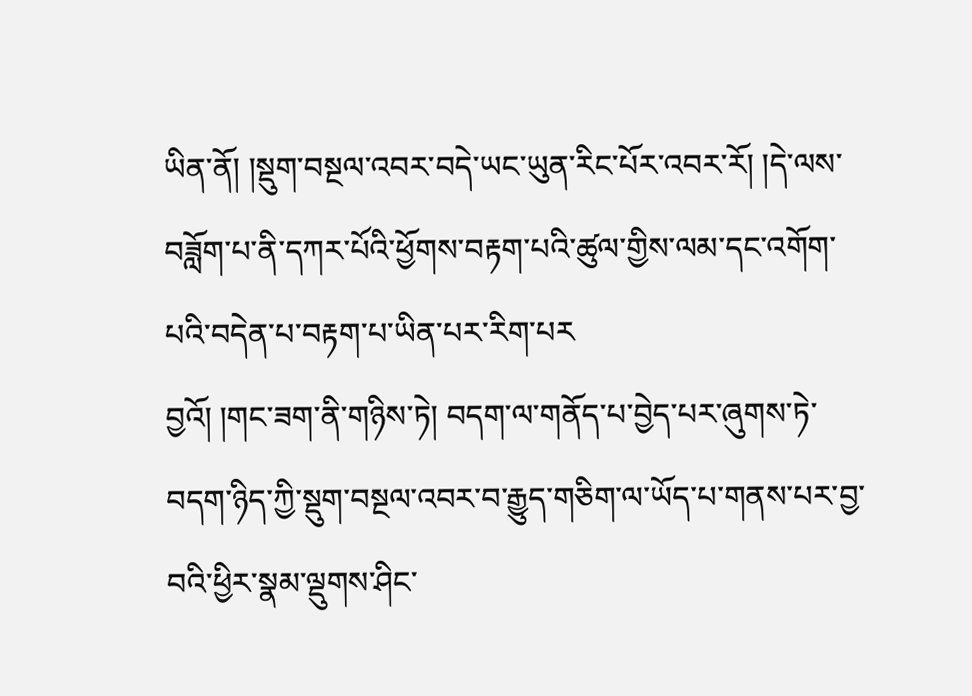ཡིན་ནོ། །སྡུག་བསྔལ་འབར་བདེ་ཡང་ཡུན་རིང་པོར་འབར་རོ། །དེ་ལས་བཟློག་པ་ནི་དཀར་པོའི་ཕྱོགས་བརྟག་པའི་ཚུལ་གྱིས་ལམ་དང་འགོག་པའི་བདེན་པ་བརྟག་པ་ཡིན་པར་རིག་པར
བྱའོ། །གང་ཟག་ནི་གཉིས་ཏེ། བདག་ལ་གནོད་པ་བྱེད་པར་ཞུགས་ཏེ་བདག་ཉིད་ཀྱི་སྡུག་བསྔལ་འབར་བ་རྒྱུད་གཅིག་ལ་ཡོད་པ་གནས་པར་བྱ་བའི་ཕྱིར་སྣམ་ལྡུགས་ཤིང་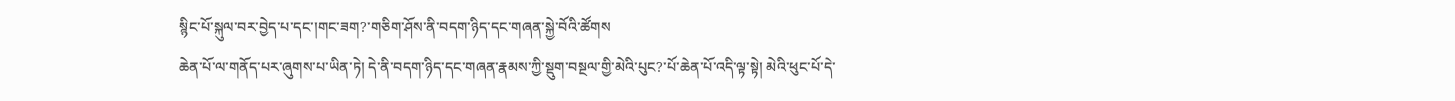སྙིང་པོ་སྐུལ་བར་བྱེད་པ་དང་།གང་ཟག?་གཅིག་ཤོས་ནི་བདག་ཉིད་དང་གཞན་སྐྱེ་བོའི་ཚོགས
ཆེན་པོ་ལ་གནོད་པར་ཞུགས་པ་ཡིན་ཏེ། དེ་ནི་བདག་ཉིད་དང་གཞན་རྣམས་ཀྱི་སྡུག་བསྔལ་གྱི་མེའི་པུང?་པོ་ཆེན་པོ་འདི་ལྟ་སྟེ། མེའི་ཕུང་པོ་དེ་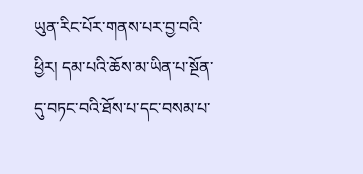ཡུན་རིང་པོར་གནས་པར་བྱ་བའི་ཕྱིར། དམ་པའི་ཆོས་མ་ཡིན་པ་སྔོན་དུ་བཏང་བའི་ཐོས་པ་དང་བསམ་པ་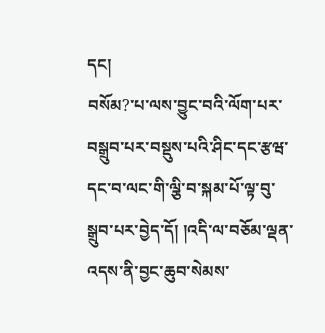དང།
བསོམ?་པ་ལས་བྱུང་བའི་ལོག་པར་བསྒྲུབ་པར་བསྡུས་པའི་ཤིང་དང་རྩཝ་དང་བ་ལང་གི་ལྕི་བ་སྐམ་པོ་ལྟ་བུ་སྒྲུབ་པར་བྱེད་དོ། །འདི་ལ་བཅོམ་ལྡན་འདས་ནི་བྱང་ཆུབ་སེམས་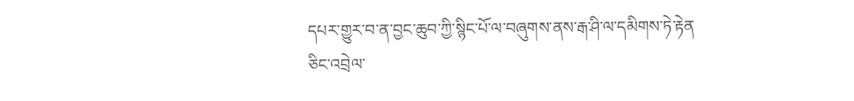དཔར་གྱུར་བ་ན་བྱང་ཆུབ་ཀྱི་སྙིང་པོ་ལ་བཞུགས་ནས་རྒ་ཤི་ལ་དམིགས་ཏེ་རྟེན
ཅིང་འབྲེལ་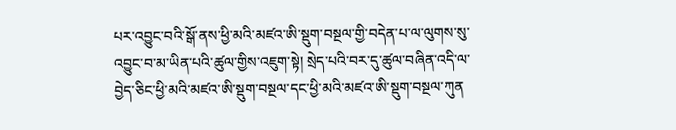པར་འབྱུང་བའི་སྒོ་ནས་ཕྱི་མའི་མཛའ་ཨི་སྡུག་བསྔལ་གྱི་བདེན་པ་ལ་ལུགས་སུ་འབྱུང་བ་མ་ཡིན་པའི་ཚུལ་གྱིས་འཇུག་སྟེ། སྲེད་པའི་བར་དུ་ཚུལ་བཞིན་འདི་ལ་བྱེད་ཅིང་ཕྱི་མའི་མཛའ་ཨི་སྡུག་བསྔལ་དང་ཕྱི་མའི་མཛའ་ཨི་སྡུག་བསྔལ་ཀུན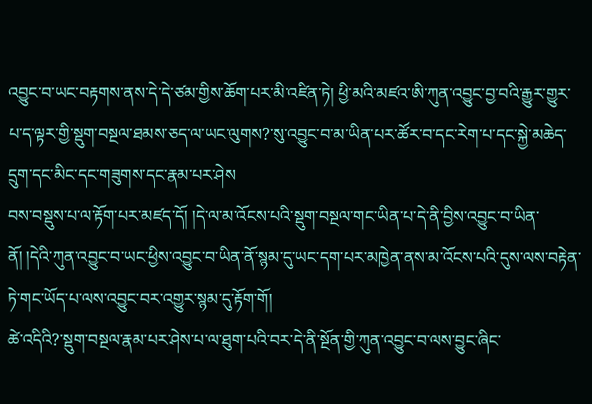འབྱུང་བ་ཡང་བརྟགས་ནས་དེ་དེ་ཙམ་གྱིས་ཆོག་པར་མི་འཛིན་ཏེ། ཕྱི་མའི་མཛའ་ཨི་ཀུན་འབྱུང་བྱ་བའི་རྒྱུར་གྱུར་པ་ད་ལྟར་གྱི་སྡུག་བསྔལ་ཐམས་ཅད་ལ་ཡང་ལུགས?་སུ་འབྱུང་བ་མ་ཡིན་པར་ཚོར་བ་དང་རེག་པ་དང་སྐྱེ་མཆེད་དྲུག་དང་མིང་དང་གཟུགས་དང་རྣམ་པར་ཤེས
བས་བསྡུས་པ་ལ་རྟོག་པར་མཛད་དོ། །དེ་ལ་མ་འོངས་པའི་སྡུག་བསྔལ་གང་ཡིན་པ་དེ་ནི་བྱིས་འབྱུང་བ་ཡིན་ནོ། །དེའི་ཀུན་འབྱུང་བ་ཡང་ཕྱིས་འབྱུང་བ་ཡིན་ནོ་སྙམ་དུ་ཡང་དག་པར་མཁྱེན་ནས་མ་འོངས་པའི་དུས་ལས་བརྟེན་ཏེ་གང་ཡོད་པ་ལས་འབྱུང་བར་འགྱུར་སྙམ་དུ་རྟོག་གོ།
ཚེ་འདིའི?་སྡུག་བསྔལ་རྣམ་པར་ཤེས་པ་ལ་ཐུག་པའི་བར་དེ་ནི་སྔོན་གྱི་ཀུན་འབྱུང་བ་ལས་བྱུང་ཞིང་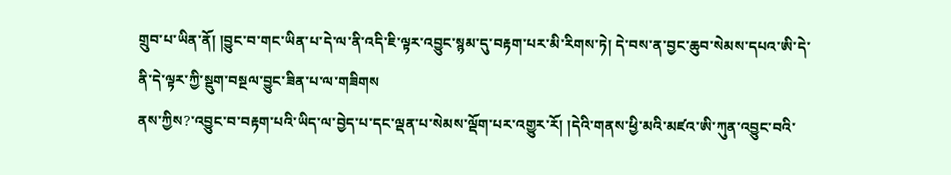གྲུབ་པ་ཡིན་ནོ། །བྱུང་བ་གང་ཡིན་པ་དེ་ལ་ནི་འདི་ཇི་ལྟར་འབྱུང་སྙམ་དུ་བརྟག་པར་མི་རིགས་ཏེ། དེ་བས་ན་བྱང་ཆུབ་སེམས་དཔའ་ཨི་དེ་ནི་དེ་ལྟར་ཀྱི་སྡུག་བསྔལ་བྱུང་ཟིན་པ་ལ་གཟིགས
ནས་ཀྱིས?་འབྱུང་བ་བརྟག་པའི་ཡིད་ལ་བྱེད་པ་དང་ལྡན་པ་སེམས་ལྡོག་པར་འགྱུར་རོ། །དེའི་གནས་ཕྱི་མའི་མཛའ་ཨི་ཀུན་འབྱུང་བའི་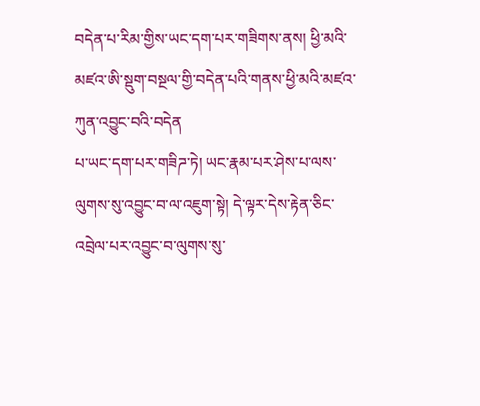བདེན་པ་རིམ་གྱིས་ཡང་དག་པར་གཟིགས་ནས། ཕྱི་མའི་མཛའ་ཨི་སྡུག་བསྔལ་གྱི་བདེན་པའི་གནས་ཕྱི་མའི་མཛའ་ཀུན་འབྱུང་བའི་བདེན
པ་ཡང་དག་པར་གཟིཌ་ཏེ། ཡང་རྣམ་པར་ཤེས་པ་ལས་ལུགས་སུ་འབྱུང་བ་ལ་འཇུག་སྟེ། དེ་ལྟར་དེས་རྟེན་ཅིང་འབྲེལ་པར་འབྱུང་བ་ལུགས་སུ་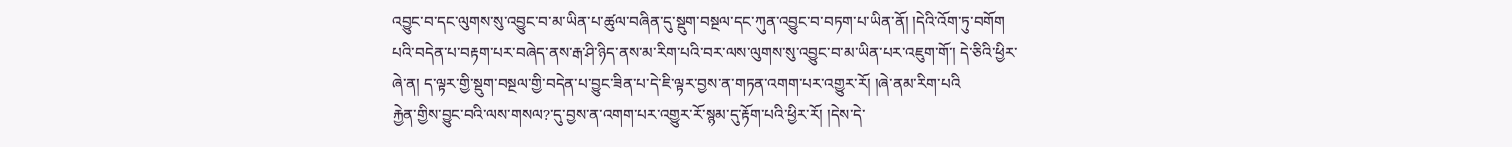འབྱུང་བ་དང་ལུགས་སུ་འབྱུང་བ་མ་ཡིན་པ་ཚུལ་བཞིན་དུ་སྡུག་བསྔལ་དང་ཀུན་འབྱུང་བ་བཏག་པ་ཡིན་ནོ། །དེའི་འོག་ཏུ་བགོག
པའི་བདེན་པ་བརྟག་པར་བཞེད་ནས་རྒ་ཤི་ཉིད་ནས་མ་རིག་པའི་བར་ལས་ལུགས་སུ་འབྱུང་བ་མ་ཡིན་པར་འཇུག་གོ་། དེ་ཅིའི་ཕྱིར་ཞེ་ན། ད་ལྟར་གྱི་སྡུག་བསྔལ་གྱི་བདེན་པ་བྱུང་ཟིན་པ་དེ་ཇི་ལྟར་བྱས་ན་གཏན་འགག་པར་འགྱུར་རོ། །ཞེ་ནམ་རིག་པའི
རྐྱེན་གྱིས་བྱུང་བའི་ལས་གསལ?་དུ་བྱས་ན་འགག་པར་འགྱུར་རོ་སྙམ་དུ་རྟོག་པའི་ཕྱིར་རོ། །དེས་དེ་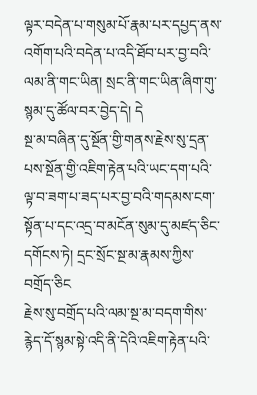ལྟར་བདེན་པ་གསུམ་པོ་རྣམ་པར་དཔྱད་ནས་འགོག་པའི་བདེན་པ་འདི་ཐོབ་པར་བྱ་བའི་ལམ་ནི་གང་ཡིན། སྲང་ནི་གང་ཡིན་ཞིག་གུ་སྙམ་དུ་ཚོལ་བར་བྱེད་དེ། དེ
སྔ་མ་བཞིན་དུ་སྔོན་གྱི་གནས་རྗེས་སུ་དྲན་པས་སྔོན་གྱི་འཇིག་རྟེན་པའི་ཡང་དག་པའི་ལྟ་བ་ཟག་པ་ཟད་པར་བྱ་བའི་གདམས་ངག་སྟོན་པ་དང་འདྲ་བ་མངོན་སུམ་དུ་མཛད་ཅིང་དགོངས་ཏེ། དྲང་སྲོང་སྔ་མ་རྣམས་ཀྱིས་བགྲོད་ཅིང
རྗེས་སུ་བགྲོད་པའི་ལམ་སྔ་མ་བདག་གིས་རྙེད་དོ་སྙམ་སྟེ་འདི་ནི་དེའི་འཇིག་རྟེན་པའི་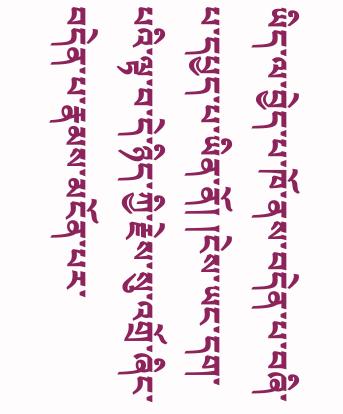ཡིད་ལ་བྱེད་པ་ཁོ་ནས་བདེན་པ་བཞི་པ་དཔྱད་པ་ཡིན་ནོ། །ངེས་ཡང་དག་པའི་ལྟ་བ་དེ་ཉིད་ཀྱི་རྗེས་སུ་འགྲོ་ཞིང་བདེན་པ་རྣམས་མངོན་པར་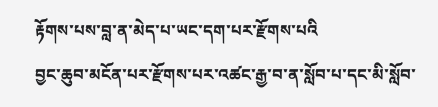རྟོགས་པས་བླ་ན་མེད་པ་ཡང་དག་པར་རྫོགས་པའི
བྱང་ཆུབ་མངོན་པར་རྫོགས་པར་འཚང་རྒྱ་བ་ན་སློབ་པ་དང་མི་སློབ་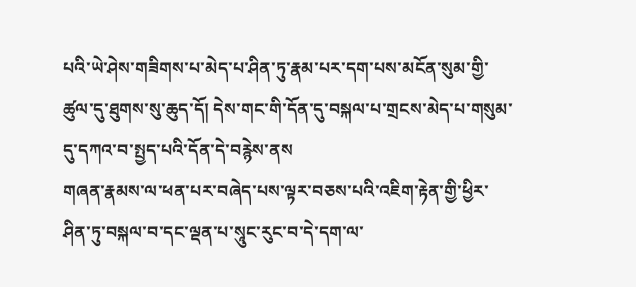པའི་ཡེ་ཤེས་གཟིགས་པ་མེད་པ་ཤིན་ཏུ་རྣམ་པར་དག་པས་མངོན་སུམ་གྱི་ཚུལ་དུ་ཐུགས་སུ་ཆུད་དོ། དེས་གང་གི་དོན་དུ་བསྐལ་པ་གྲངས་མེད་པ་གསུམ་དུ་དཀའ་བ་སྤྱད་པའི་དོན་དེ་བརྙེས་ནས
གཞན་རྣམས་ལ་ཕན་པར་བཞེད་པས་ལྟར་བཅས་པའི་འཇིག་རྟེན་གྱི་ཕྱིར་ཤིན་ཏུ་བསྐལ་བ་དང་ལྡན་པ་སཱུང་རུང་བ་དེ་དག་ལ་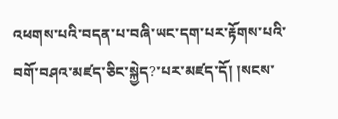འཕགས་པའི་བདན་པ་བཞི་ཡང་དག་པར་རྟོགས་པའི་བགོ་བཤའ་མཛད་ཅིང་སྐྱེད?་པར་མཛད་དོ། །སངས་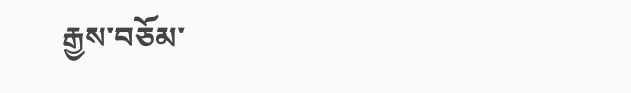རྒྱས་བཅོམ་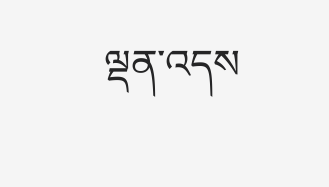ལྡན་འདས